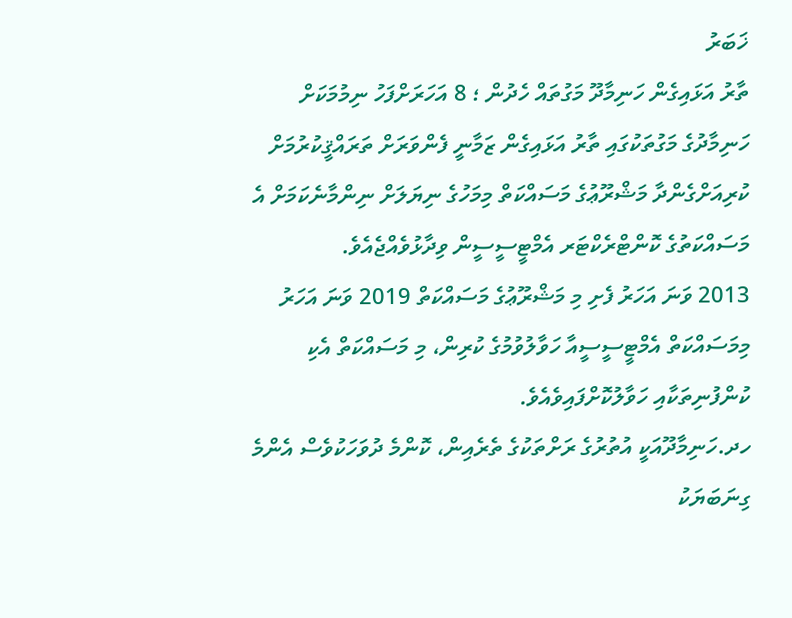ޚަބަރު
ތާރު އަޅައިގެން ހަނިމާދޫ މަގުތައް ހެދުން ؛ 8 އަހަރަށްފަހު ނިމުމަކަށް
ހަނިމާދުގެ މަގުތަކުގައި ތާރު އަޅައިގެން ޒަމާނީ ފެންވަރަށް ތަރައްޤީކުރުމަށް ކުރިއަށްގެންދާ މަޝްރޫޢުގެ މަސައްކަތް މިމަހުގެ ނިޔަލަށް ނިންމާނެކަމަށް އެ މަސައްކަތުގެ ކޮންޓްރެކްޓަރ އެމްޓީސީސީން ވިދާޅުވެއްޖެއެވެ.
2013 ވަނަ އަހަރު ފެށި މި މަޝްރޫޢުގެ މަސައްކަތް 2019 ވަނަ އަހަރު މިމަސައްކަތް އެމްޓީސީސީއާ ހަވާލުވުމުގެ ކުރިން، މި މަސައްކަތް އެކި ކުންފުނިތަކާއި ހަވާލުކޮށްފައިވެއެވެ.
ހދ.ހަނިމާދޫއަކީ އުތުރުގެ ރަށްތަކުގެ ތެރެއިން، ކޮންމެ ދުވަހަކުވެސް އެންމެ ގިނަބަޔަކު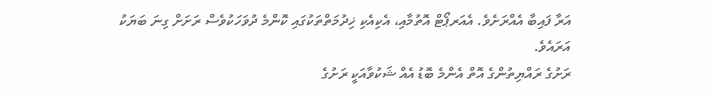އަރާ ފައިބާ އެއްރަށެވެ. އެއަރޕޯޓް އޮތުމާއި، އެކިއެކި ޚިދުމަތްތަކުގައި ކޮންމެ ދުވަހަކުވެސް ރަށަށް ގިނަ ބަޔަކު އަރައެވެ.
ރަށުގެ ރައްޔިތުންގެ އޮތް އެންމެ ބޮޑު އެއް ޝަކުވާއަކީ ރަށުގެ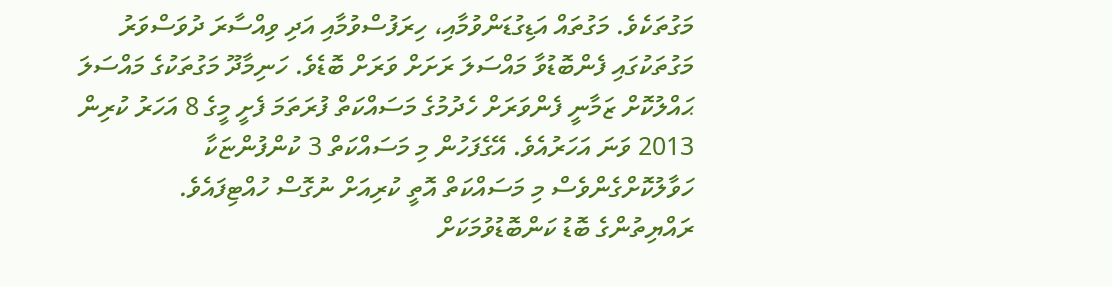މަގުތަކެވެ. މަގުތައް އަޑިގުޑަންވުމާއި، ހިރަފުސްވުމާއި އަދި ވިއްސާރަ ދުވަސްވަރު މަގުތަކުގައި ފެންބޮޑުވާ މައްސަލަ ރަށަށް ވަރަށް ބޮޑެވެ. ހަނިމާދޫ މަގުތަކުގެ މައްސަލަ ޙައްލުކޮށް ޒަމާނީ ފެންވަރަށް ހެދުމުގެ މަސައްކަތް ފުރަތަމަ ފެށީ މީގެ 8 އަހަރު ކުރިން 2013 ވަނަ އަހަރުއެވެ. އޭގެފަހުން މި މަސައްކަތް 3 ކުންފުންޏަކާ ހަވާލުކޮށްގެންވެސް މި މަސައްކަތް އޮތީ ކުރިއަށް ނުގޮސް ހުއްޓިފައެވެ.
ރައްޔިތުންގެ ބޮޑު ކަންބޮޑުވުމަކަށް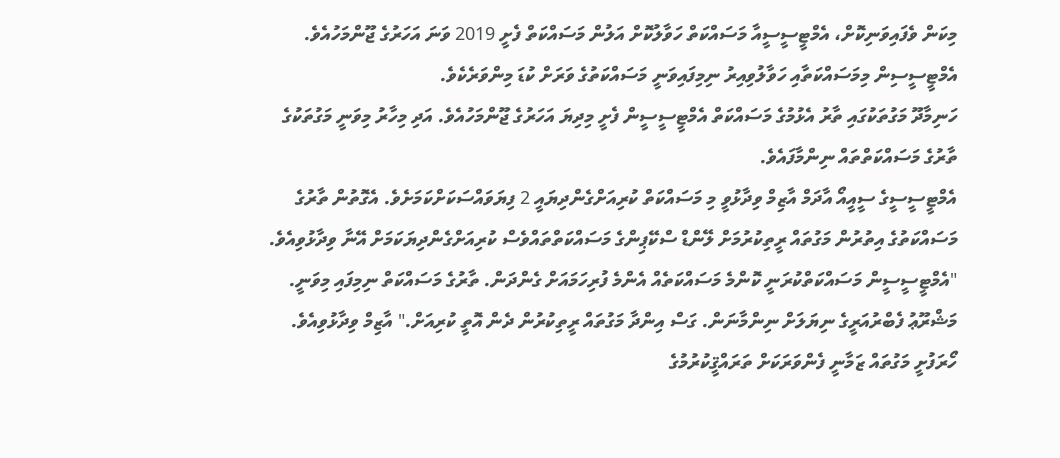މިކަން ވެފައިވަނިކޮށް، އެމްޓީސީސީއާ މަސައްކަތް ހަވާލުކޮށް އަލުން މަސައްކަތް ފެށީ 2019 ވަނަ އަހަރުގެ ޖޫންމަހުއެވެ. އެމްޓީސީސިން މިމަސައްކަތާއި ހަވާލުވިއިރު ނިމިފައިވަނީ މަސައްކަތުގެ ވަރަށް ކުޑަ މިންވަރެކެވެ.
ހަނިމާދޫ މަގުތަކުގައި ތާރު އެޅުމުގެ މަސައްކަތް އެމްޓީސީސީން ފެށީ މިދިޔަ އަހަރުގެ ޖޫންމަހުއެވެ. އަދި މިހާރު މިވަނީ މަގުތަކުގެ ތާރުގެ މަސައްކަތްތައް ނިންމާފައެވެ.
އެމްޓީސީސީގެ ސީއީއޯ އާދަމް އާޒިމް ވިދާޅުވީ މި މަސައްކަތް ކުރިއަށްގެންދިޔައީ 2 ފިޔަވައްސަކަށްކަމަށެވެ. އެގޮތުން ތާރުގެ މަސައްކަތުގެ އިތުރުން މަގުތައް ރީތިކުރުމަށް ލޭންޑް ސްކޭޕިންގެ މަސައްކަތްތައްވެސް ކުރިއަށްގެންދިޔަކަމަށް އޭނާ ވިދާޅުވިއެވެ.
"އެމްޓީސީސީން މަސައްކަތްކުރަނީ ކޮންމެ މަސައްކަތެއް އެންމެ ފުރިހަމައަށް ގެންދަން. ތާރުގެ މަސައްކަތް ނިމިފައި މިވަނީ. މަޝްރޫޢު ފެބްރުއަރީގެ ނިޔަލަށް ނިންމާނަން. ގަސް އިންދާ މަގުތައް ރީތިކުރުން ދެން އޮތީ ކުރިއަށް." އާޒިމް ވިދާޅުވިއެވެ.
ހޯރަފުށީ މަގުތައް ޒަމާނީ ފެންވަރަކަށް ތަރައްޤީކުރުމުގެ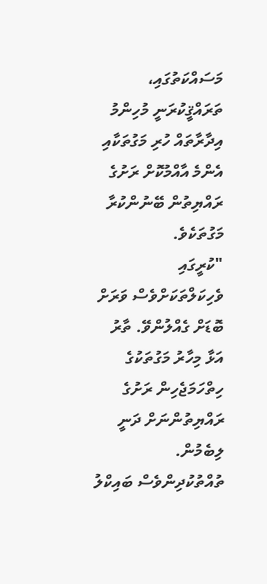މަސައްކަތުގައި، ތަރައްޤީކުރަނީ މުހިންމު އިދާރާތައް ހުރި މަގުތަކާއި އެންމެ އާއްމުކޮށް ރަށުގެ ރައްޔިތުން ބޭނުންކުރާ މަގުތަކެވެ.
"ކުރީގައި ވެހިކަލްތަކަށްވެސް ވަރަށް ބޮޑަށް ގެއްލުންވޭ. ތާރު އަޅާ މިހާރު މަގުތަކުގެ ހިތްހަމަޖެހިން ރަށުގެ ރައްޔިތުންނަށް ދަނީ ލިބެމުން. ތުއްތުކުދިންވެސް ބައިކްލު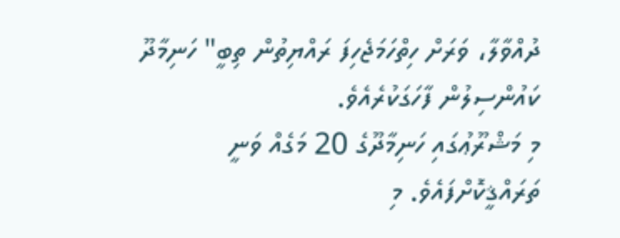ދުއްވާލާ، ވަރަށް ހިތްހަމަޖެހިފަ ރައްޔިތުން ތިބީ" ހަނިމާދޫ ކައުންސިލުން ފާހަގަކުރެއެވެ.
މި މަޝްރޫޢުގައި ހަނިމާދޫގެ 20 މަގެއް ވަނީ ތަރައްޤީކޮށްފައެވެ. މި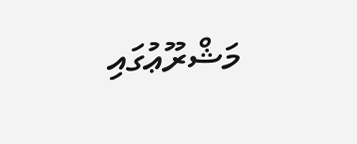މަޝްރޫޢުގައި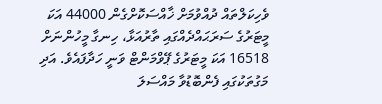ވެހިކަލްތައް ދުއްވުމަށް ޚާއްސަކޮށްގެން 44000 އަކަ މީޓަރުގެ ސަރަޙައްދެއްގައި ތާރުއަޅާ، ހިނގާ މީހުންނަށް 16518 އަކަ މީޓަރުގެ ޕޭވްމަންޓް ވަނީ ހަދާފައެވެ. އަދި މަގުތަކުގައި ފެންބޮޑުވާ މައްސަލަ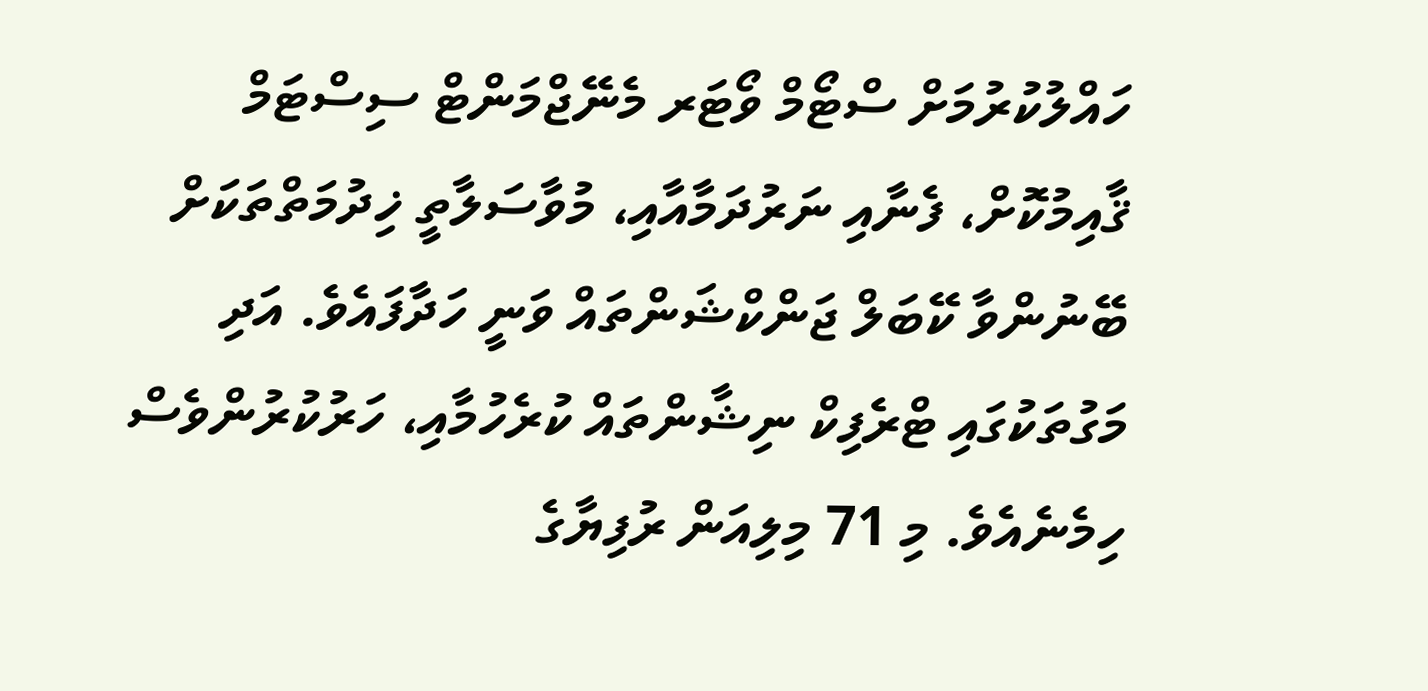ހައްލުކުރުމަށް ސްޓޯމް ވޯޓަރ މެނޭޖްމަންޓް ސިސްޓަމް ޤާއިމުކޮށް، ފެނާއި ނަރުދަމާއާއި، މުވާސަލާތީ ޚިދުމަތްތަކަށް ބޭނުންވާ ކޭބަލް ޖަންކްޝަންތައް ވަނީ ހަދާފައެވެ. އަދި މަގުތަކުގައި ޓްރެފިކް ނިޝާންތައް ކުރެހުމާއި، ހަރުކުރުންވެސް ހިމެނެއެވެ. މި 71 މިލިއަން ރުފިޔާގެ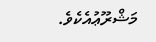މަޝްރޫޢުއެކެވެ.